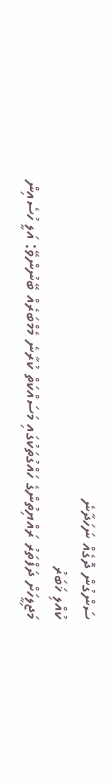ސަންގުން ދޮގެއް ނަހަދާނެ
ކުއްލި ޚަބަރު
މަޖިލީހަށް ދަފްތަރު ރައްޔިތުންގެ ހައްގުތަކުގައި މަސައްކަތް ކުރާނެ މެމްބަރެއް ބޭނުންވޭ: އަލީ ހުސެއިން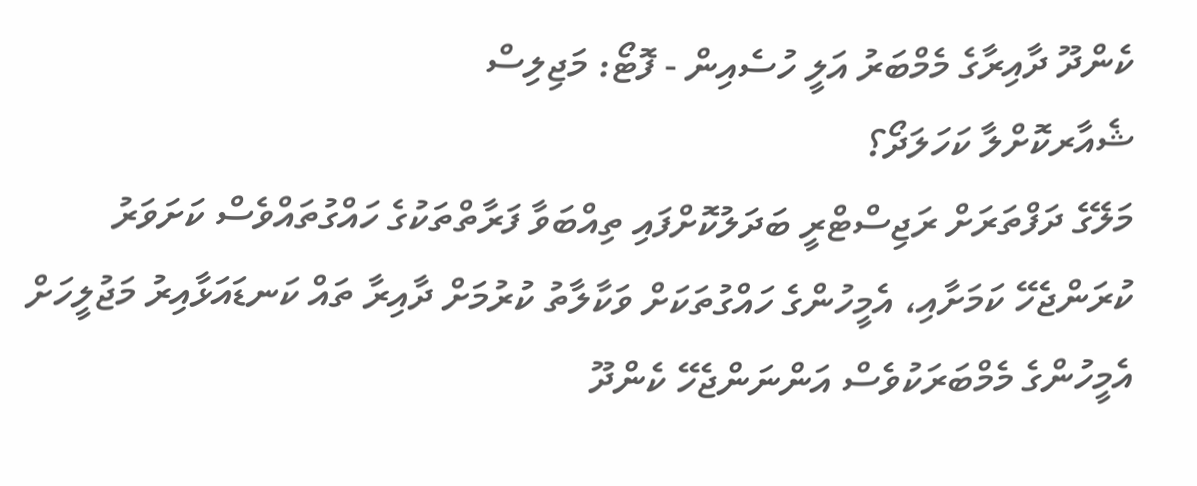ކެންދޫ ދާއިރާގެ މެމްބަރު އަލީ ހުސެއިން - ފޮޓޯ: މަޖިލިސް
ޝެއާރކޮށްލާ ކަހަލަދޯ؟
މަލޭގެ ދަފްތަރަށް ރަޖިސްޓްރީ ބަދަލުކޮށްފައި ތިއްބަވާ ފަރާތްތަކުގެ ހައްގުތައްވެސް ކަށަވަރު ކުރަންޖެހޭ ކަމަށާއި، އެމީހުންގެ ހައްގުތަކަށް ވަކާލާތު ކުރުމަށް ދާއިރާ ތައް ކަނޑައަޅާއިރު މަޖުލީހަށް އެމީހުންގެ މެމްބަރަކުވެސް އަންނަންޖެހޭ ކެންދޫ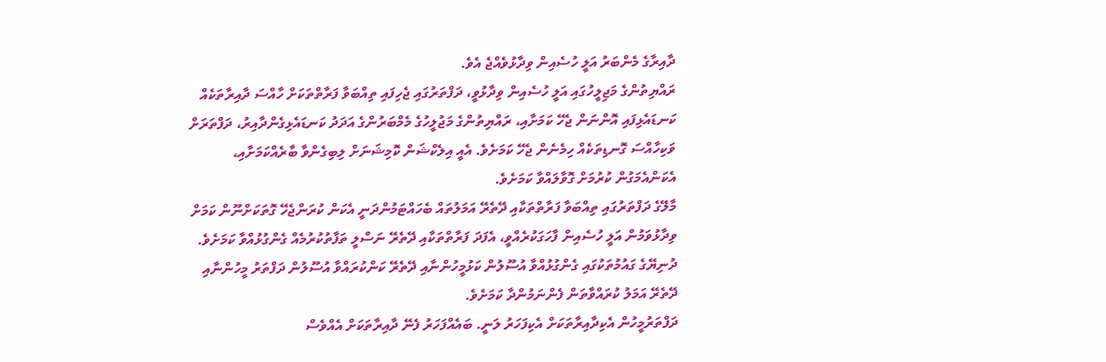ދާއިރާގެ މެންބަރު އަލީ ހުސެއިން ވިދާޅުވެއްޖެ އެވެ.
ރައްޔިތުންގެ މަޖިލީހުގައި އަލީ ހުސެއިން ވިދާޅުވީ، ދަފްތަރުގައި ޖެހިފައި ތިއްބަވާ ފަރާތްތަކަށް ހާއްސަ ދާއިރާތަކެއް ކަނޑައެޅިފައި އޮންނަން ޖެހޭ ކަމަށާއި، ރައްޔިތުންގެ މަޖުލީހުގެ މެމްބަރުންގެ އަދަދު ކަނޑައެޅިގެންދާއިރު، ދަފްތަރަށް ވަކިހާއްސަ ގޮނޑިތަކެއް ހިމެނެން ޖެހޭ ކަމަށެވެ. އެއީ އިލެކްޝަން ކޮމިޝަނަށް ލިބިގެންވާ ބާރެއްކަމަށާއި، އެކަންއެމަގުން ކުރުމަށް ގޮވާލައްވާ ކަމަށެވެ.
މާލޭގެ ދަފްތަރުގައި ތިއްބަވާ ފަރާތްތަކާއި ދޭތެރޭ އަމަލުތައް ބެހައްޓަމުންދަނީ އެކަން ކުރަންޖެހޭ ގޮތަކަށްނޫން ކަމަށް ވިދާޅުވަމުން އަލީ ހުސެއިން ފާހަގަކުރެއްވީ، އެފަދަ ފަރާތްތަކާއި ދޭތެރޭ ނަސްލީ ތަފާތުކުރުމެއް ގެންގުޅުއްވާ ކަމަށެވެ. ދުނިޔޭގެ ގައުމުތަކުގައި ގެންގުޅުއްވާ އުސޫލުން ކަޅުމީހުންނާއި ދޭތެރޭ ކަންކުރައްވާ އުސޫލުން ދަފްތަރު މީހުންނާއި ދޭތެރޭ އަމަލު ކުރައްވާތަން ފެންނަމުންދާ ކަމަށެވެ.
ދަފްތަރުމީހުން އެކިދާއިރާތަކަށް އެކިފަހަރު ލަނީ. ބައެއްފަހަރު ފެނޭ ދާއިރާތަކަށް އެއްވެސް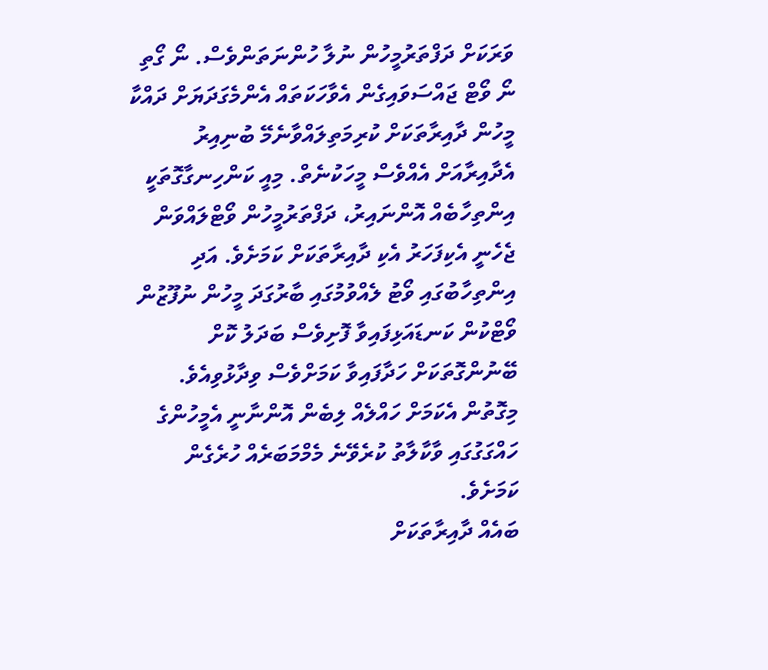ވަރަކަށް ދަފްތަރުމީހުން ނުލާ ހުންނަތަންވެސް. ނޯ ގޯތި ނޯ ވޯޓް ޖައްސަވައިގެން އެވާހަކަތައް އެންމެގަދަޔަށް ދައްކާ މީހުން ދާއިރާތަކަށް ކުރިމަތިލައްވާނެމޭ ބުނިއިރު އެދާއިރާއަށް އެއްވެސް މީހަކުނެތް. މިއީ ކަންހިނގާގޮތަކީ
އިންތިހާބެއް އޮންނައިރު، ދަފްތަރުމީހުން ވޯޓްލައްވަން ޖެހެނީ އެކިފަހަރު އެކި ދާއިރާތަކަށް ކަމަށެވެ. އަދި އިންތިހާބުގައި ވޯޓު ލެއްވުމުގައި ބާރުގަދަ މީހުން ނުފޫޒުން ވޯޓްކުން ކަނޑައަޅިފައިވާ ފޮށިވެސް ބަދަލު ކޮށް ބޭނުންގޮތަކަށް ހަދާފައިވާ ކަމަށްވެސް ވިދާޅުވިއެވެ. މިގޮތުން އެކަމަށް ހައްލެއް ލިބެން އޮންނާނީ އެމީހުންގެ ހައްގަގުގައި ވާކާލާތު ކުރެވޭނެ މެމްމަބަރެއް ހުރެގެން ކަމަށެވެ.
ބައެއް ދާއިރާތަކަށް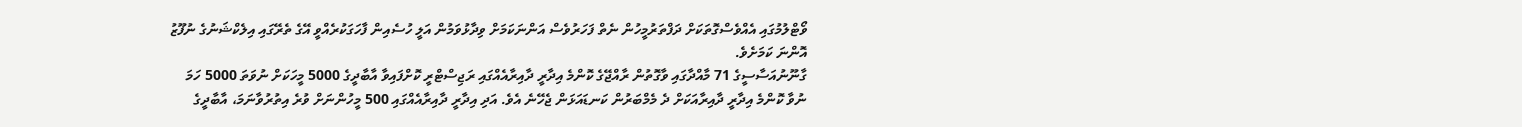ވޯޓްލުމުގައި އެއްވެސްގޮތަކަށް ދަފްތަރުމީހުން ނެތް ފަހަރުވެސް އަންނަކަމަށް ވިދާޅުވަމުން އަލީ ހުސެއިން ފާހަގަކުރެއްވީ އޭގެ ތެރޭގައި އިލެކްޝަނުގެ ނުފޫޒު އޮންނަ ކަމަށެވެ.
ގާނޫނުއަސާސީގެ 71 މާއްދާގައި ވާގޮތުން ރާއްޖޭގެ ކޮންމެ އިދާރީ ދާއިރާއެއްގައި ރަޖިސްޓްރީ ކޮށްފައިވާ އާބާދީގެ 5000 މީހަކަށް ނުވަތަ 5000 ހަމަ ނުވާ ކޮންމެ އިދާރީ ދާއިރާއަކަށް ދެ މެމްބަރުން ކަނޑައަޅަން ޖެހޭނެ އެވެ. އަދި އިދާރީ ދާއިރާއެއްގައި 500 މީހުންނަށް ވުރެ އިތުރުވާނަމަ، އާބާދީގެ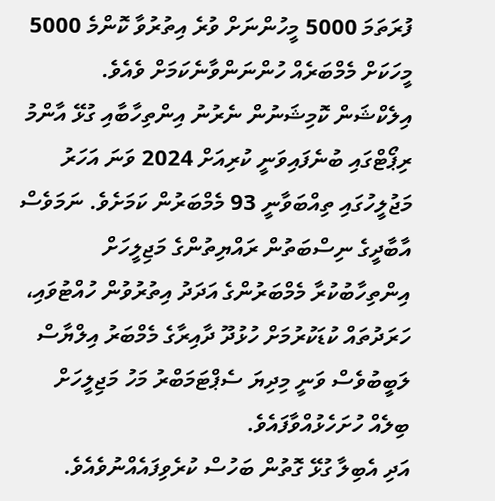ފުރަތަމަ 5000 މީހުންނަށް ވުރެ އިތުރުވާ ކޮންމެ 5000 މީހަކަށް މެމްބަރެއް ހުންނަންވާނެކަމަށް ވެއެވެ.
އިލެކްޝަން ކޮމިޝަނުން ނެރުނު އިންތިހާބާއި ގުޅޭ އާންމު ރިޕޯޓްގައި ބުނެފައިވަނީ ކުރިއަށް 2024 ވަނަ އަހަރު މަޖުލީހުގައި ތިއްބަވާނީ 93 މެމްބަރުން ކަމަށެވެ. ނަމަވެސް އާބާދީގެ ނިސްބަތުން ރައްޔިތުންގެ މަޖިލީހަށް އިންތިހާބުކުރާ މެމްބަރުންގެ އަދަދު އިތުރުވުން ހުއްޓުވައި، ހަރަދުތައް ކުޑަކުރުމަށް ހުޅުދޫ ދާއިރާގެ މެމްބަރު އިލްޔާސް ލަބީބުވެސް ވަނީ މިދިޔަ ސެޕްޓަމަބްރު މަހު މަޖިލީހަށް ބިލެއް ހުށަހެޅުއްވާފައެވެ.
އަދި އެބިލާ ގުޅޭ ގޮތުން ބަހުސް ކުރެވިފައެއްނުވެއެވެ.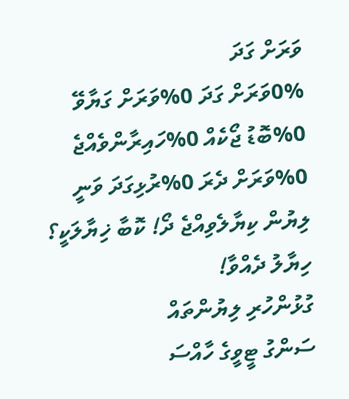ވަރަށް ގަދަ
0%ވަރަށް ގަދަ 0%ވަރަށް ގަޔާވޭ 0%ބޮޑު ޖޯކެއް 0%ހައިރާންވެއްޖެ 0%ވަރަށް ދެރަ 0%ރުޅިގަދަ ވަނީ
ލިޔުން ކިޔާލެވިއްޖެ ދޯ! ކޮބާ ޚިޔާލަކީ؟
ހިޔާލު ދެއްވާ!
ގުޅުންހުރި ލިޔުންތައް
ސަންގު ޓީވީގެ ހާއްސަ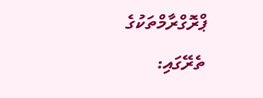ޕްރޮގްރާމްތަކުގެ ތެރޭގައި: